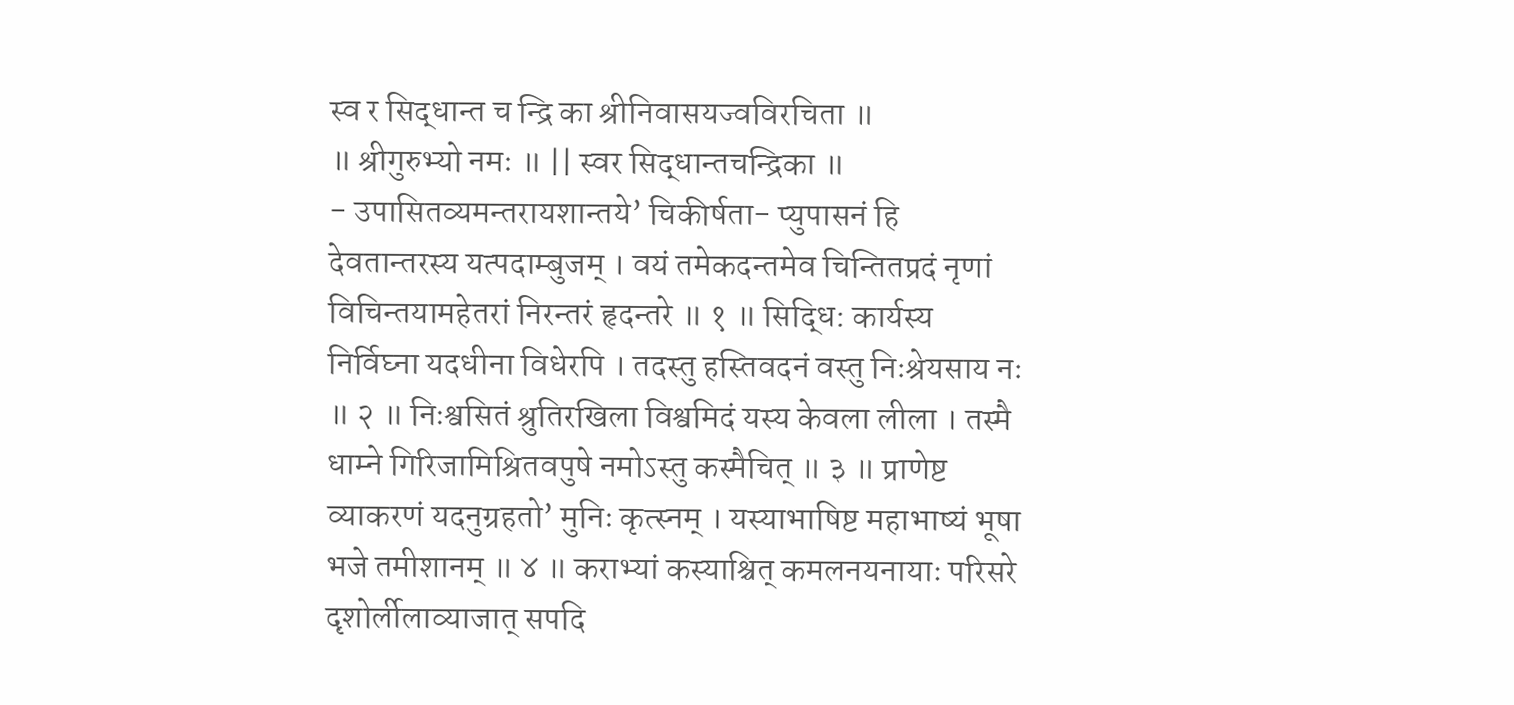स्व र सिद्धान्त च न्द्रि का श्रीनिवासयज्वविरचिता ॥
॥ श्रीगुरुभ्यो नमः ॥ || स्वर सिद्धान्तचन्द्रिका ॥
- उपासितव्यमन्तरायशान्तये’ चिकीर्षता- प्युपासनं हि देवतान्तरस्य यत्पदाम्बुजम् । वयं तमेकदन्तमेव चिन्तितप्रदं नृणां विचिन्तयामहेतरां निरन्तरं हृदन्तरे ॥ १ ॥ सिद्धि: कार्यस्य निर्विघ्ना यदधीना विधेरपि । तदस्तु हस्तिवदनं वस्तु निःश्रेयसाय नः ॥ २ ॥ निःश्वसितं श्रुतिरखिला विश्वमिदं यस्य केवला लीला । तस्मै धाम्ने गिरिजामिश्रितवपुषे नमोऽस्तु कस्मैचित् ॥ ३ ॥ प्राणेष्ट व्याकरणं यदनुग्रहतो’ मुनिः कृत्स्नम् । यस्याभाषिष्ट महाभाष्यं भूषा भजे तमीशानम् ॥ ४ ॥ कराभ्यां कस्याश्चित् कमलनयनायाः परिसरे दृशोर्लीलाव्याजात् सपदि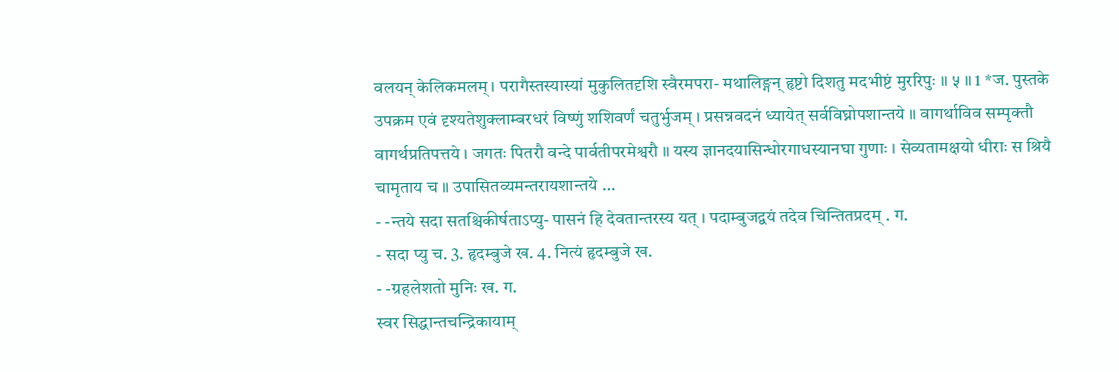वलयन् केलिकमलम् । परागैस्तस्यास्यां मुकुलितदृशि स्वैरमपरा- मथालिङ्गन् हृष्टो दिशतु मदभीष्टं मुररिपुः ॥ ५ ॥ 1 *ज. पुस्तके उपक्रम एवं दृश्यतेशुक्लाम्बरधरं विष्णुं शशिवर्णं चतुर्भुजम् । प्रसन्नवदनं ध्यायेत् सर्वविघ्नोपशान्तये ॥ वागर्थाविव सम्पृक्तौ वागर्थप्रतिपत्तये । जगतः पितरौ वन्दे पार्वतीपरमेश्वरौ ॥ यस्य ज्ञानदयासिन्धोरगाधस्यानघा गुणाः । सेव्यतामक्षयो धीराः स श्रियै चामृताय च ॥ उपासितव्यमन्तरायशान्तये …
- -न्तये सदा सतश्चिकीर्षताऽप्यु- पासनं हि देवतान्तरस्य यत् । पदाम्बुजद्वयं तदेव चिन्तितप्रदम् . ग.
- सदा प्यु च. 3. हृदम्बुजे ख. 4. नित्यं हृदम्बुजे ख.
- -ग्रहलेशतो मुनिः ख. ग.
स्वर सिद्धान्तचन्द्रिकायाम्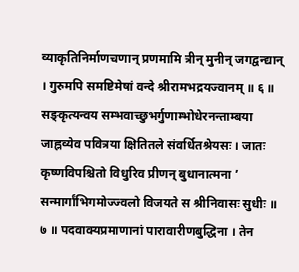व्याकृतिनिर्माणचणान् प्रणमामि त्रीन् मुनीन् जगद्वन्द्यान् । गुरुमपि समष्टिमेषां वन्दे श्रीरामभद्रयज्वानम् ॥ ६ ॥ सङ्कृत्यन्वय सम्भवाच्छुभर्गुणाम्भोधेरनन्ताम्बया जाह्नव्येव पवित्रया क्षितितले संवर्धितश्रेयसः । जातः कृष्णविपश्चितो विधुरिव प्रीणन् बुधानात्मना ’ सन्मार्गांभिगमोज्ज्वलो विजयते स श्रीनिवासः सुधीः ॥ ७ ॥ पदवाक्यप्रमाणानां पारावारीणबुद्धिना । तेन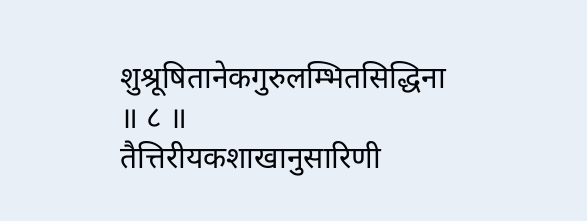शुश्रूषितानेकगुरुलम्भितसिद्धिना ॥ ८ ॥ तैत्तिरीयकशाखानुसारिणी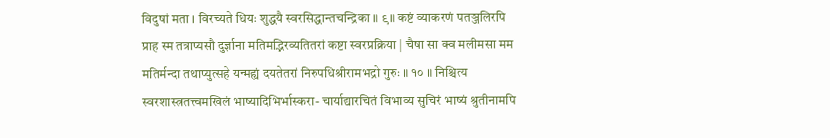विदुषां मता । विरच्यते धियः शुद्धयै स्वरसिद्धान्तचन्द्रिका ॥ ९॥ कष्टं व्याकरणं पतञ्जलिरपि प्राह स्म तत्राप्यसौ दुर्ज्ञाना मतिमद्भिरव्यतितरां कष्टा स्वरप्रक्रिया | चैषा सा क्व मलीमसा मम मतिर्मन्दा तथाप्युत्सहे यन्मह्यं दयतेतरां निरुपधिश्रीरामभद्रो गुरुः ॥ १० ॥ निश्चित्य स्वरशास्त्रतत्त्वमखिलं भाष्यादिभिर्भास्करा- चार्याद्यारचितं विभाव्य सुचिरं भाष्यं श्रुतीनामपि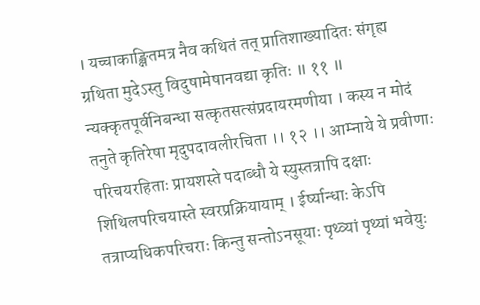। यच्चाकाङ्क्षितमत्र नैव कथितं तत् प्रातिशाख्यादितः संगृह्य ग्रथिता मुदेऽस्तु विदुषामेषानवद्या कृतिः ॥ ११ ॥ न्यक्कृतपूर्वनिबन्धा सत्कृतसत्संप्रदायरमणीया । कस्य न मोदं तनुते कृतिरेषा मृदुपदावलीरचिता ।। १२ ।। आम्नाये ये प्रवीणाः परिचयरहिताः प्रायशस्ते पदाब्धौ ये स्युस्तत्रापि दक्षाः शिथिलपरिचयास्ते स्वरप्रक्रियायाम् । ईर्ष्यान्धाः केऽपि तत्राप्यधिकपरिचराः किन्तु सन्तोऽनसूयाः पृथ्व्यां पृथ्यां भवेयुः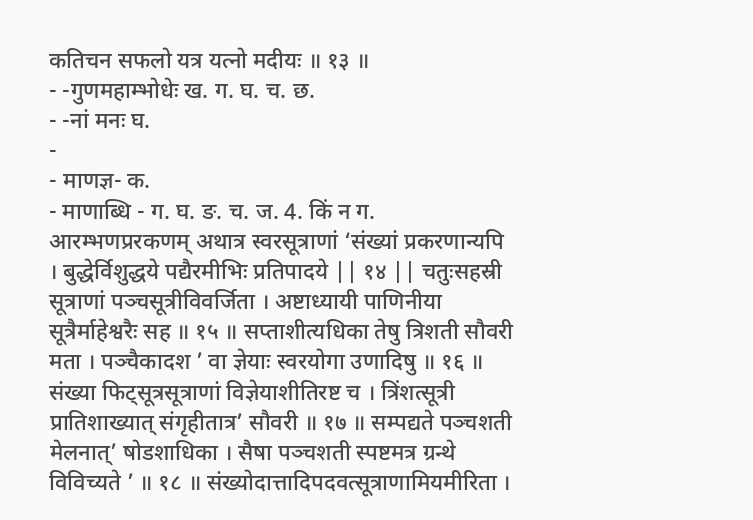कतिचन सफलो यत्र यत्नो मदीयः ॥ १३ ॥
- -गुणमहाम्भोधेः ख. ग. घ. च. छ.
- -नां मनः घ.
-
- माणज्ञ- क.
- माणाब्धि - ग. घ. ङ. च. ज. 4. किं न ग.
आरम्भणप्ररकणम् अथात्र स्वरसूत्राणां ‘संख्यां प्रकरणान्यपि । बुद्धेर्विशुद्धये पद्यैरमीभिः प्रतिपादये || १४ || चतुःसहस्री सूत्राणां पञ्चसूत्रीविवर्जिता । अष्टाध्यायी पाणिनीया सूत्रैर्माहेश्वरैः सह ॥ १५ ॥ सप्ताशीत्यधिका तेषु त्रिशती सौवरी मता । पञ्चैकादश ’ वा ज्ञेयाः स्वरयोगा उणादिषु ॥ १६ ॥ संख्या फिट्सूत्रसूत्राणां विज्ञेयाशीतिरष्ट च । त्रिंशत्सूत्री प्रातिशाख्यात् संगृहीतात्र’ सौवरी ॥ १७ ॥ सम्पद्यते पञ्चशती मेलनात्’ षोडशाधिका । सैषा पञ्चशती स्पष्टमत्र ग्रन्थे विविच्यते ’ ॥ १८ ॥ संख्योदात्तादिपदवत्सूत्राणामियमीरिता ।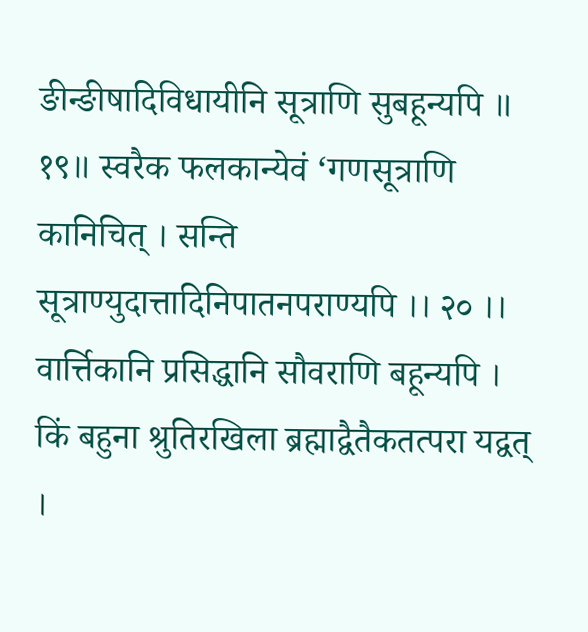ङीन्ङीषादिविधायीनि सूत्राणि सुबहून्यपि ॥ १९॥ स्वरैक फलकान्येवं ‘गणसूत्राणि कानिचित् । सन्ति सूत्राण्युदात्तादिनिपातनपराण्यपि ।। २० ।। वार्त्तिकानि प्रसिद्धानि सौवराणि बहून्यपि । किं बहुना श्रुतिरखिला ब्रह्माद्वैतैकतत्परा यद्वत् ।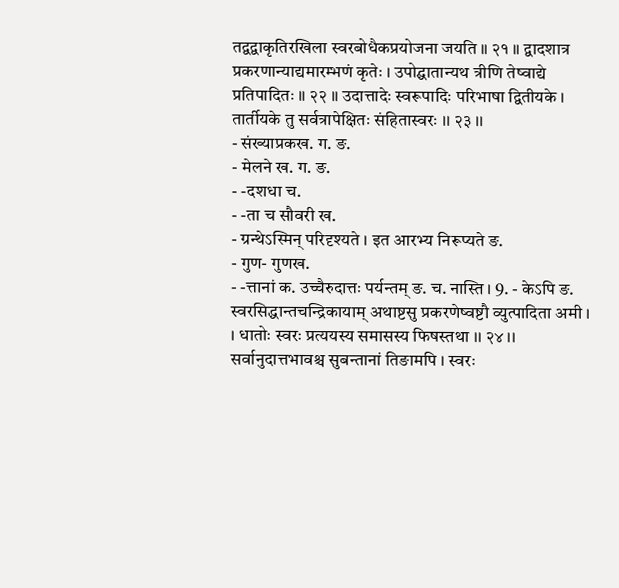तद्वद्वाकृतिरखिला स्वरबोधैकप्रयोजना जयति ॥ २१ ॥ द्वादशात्र प्रकरणान्याद्यमारम्भणं कृतेः । उपोद्घातान्यथ त्रीणि तेष्वाद्ये प्रतिपादितः ॥ २२ ॥ उदात्तादेः स्वरूपादिः परिभाषा द्वितीयके । तार्तीयके तु सर्वत्रापेक्षितः संहितास्वरः ।। २३ ।।
- संख्याप्रकख. ग. ङ.
- मेलने ख. ग. ङ.
- -दशधा च.
- -ता च सौवरी ख.
- ग्रन्थेऽस्मिन् परिदृश्यते । इत आरभ्य निरूप्यते ङ.
- गुण- गुणख.
- -त्तानां क. उच्चैरुदात्तः पर्यन्तम् ङ. च. नास्ति । 9. - केऽपि ङ.
स्वरसिद्धान्तचन्द्रिकायाम् अथाष्टसु प्रकरणेष्वष्टौ व्युत्पादिता अमी । । धातोः स्वरः प्रत्ययस्य समासस्य फिषस्तथा ।। २४ ।। सर्वानुदात्तभावश्च सुबन्तानां तिङामपि । स्वरः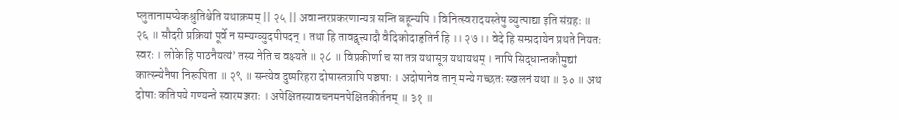प्लुतानामप्येकश्रुतिश्चेति यथाक्रमम् || २५ || अवान्तरप्रकरणान्यत्र सन्ति बहून्यपि । विनित्स्वरादयस्तेषु व्युत्पाद्या इति संग्रहः ॥ २६ ॥ सौदरी प्रक्रियां पूर्वे न सम्यग्व्युदपीपदन् । तथा हि तावद्वृत्त्यादौ वैदिकोदाहृतिर्न हि ।। २७ ।। वेदे हि सम्प्रदायेन प्रथते नियतः स्वरः । लोके हि पाठनैयत्यं’ तस्य नेति च वक्ष्यते ॥ २८ ॥ विप्रकीर्णा च सा तत्र यथासूत्र यथायथम् । नापि सिद्धान्तकौमुद्यां कात्स्न्येनैषा निरूपिता ॥ २९ ॥ सन्त्येव दुष्परिहरा दोषास्तत्रापि पञ्चषाः । अदोषानेव तान् मन्ये गच्छतः स्खलनं यथा ॥ ३० ॥ अथ दोषाः कतिपये गण्यन्ते स्वारमञ्जराः । अपेक्षितस्यावचनमनपेक्षितकीर्तनम् ॥ ३१ ॥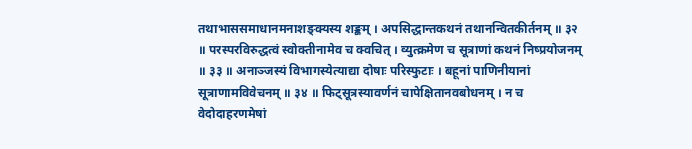तथाभाससमाधानमनाशङ्क्यस्य शङ्कम् । अपसिद्धान्तकथनं तथानन्वितकीर्तनम् ॥ ३२ ॥ परस्परविरुद्धत्वं स्वोक्तीनामेव च क्वचित् । व्युत्क्रमेण च सूत्राणां कथनं निष्प्रयोजनम् ॥ ३३ ॥ अनाञ्जस्यं विभागस्येत्याद्या दोषाः परिस्फुटाः । बहूनां पाणिनीयानां सूत्राणामविवेचनम् ॥ ३४ ॥ फिट्सूत्रस्यावर्णनं चापेक्षितानवबोधनम् । न च वेदोदाहरणमेषां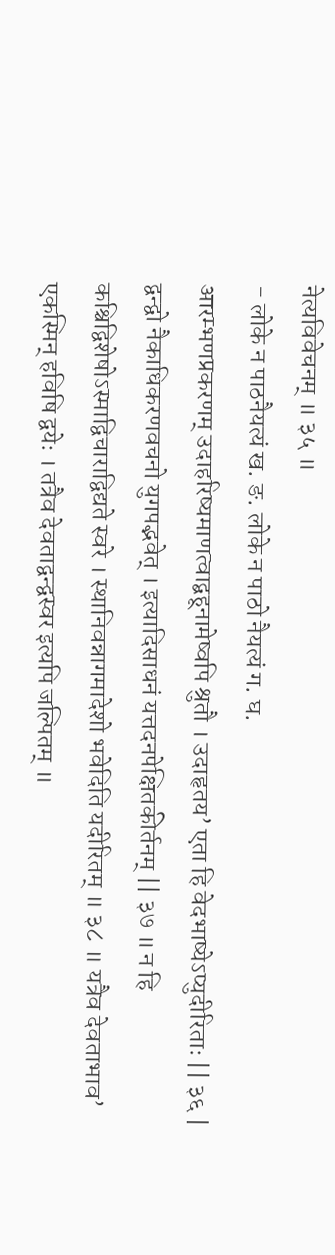नेत्यविवेचनम् ॥ ३५ ॥
- लोके न पाठनैयत्यं ख. ङ. लोके न पाठो नैयत्यं ग. घ.
आरम्भणप्रकरणम् उदाहरिष्यमाणत्वाद्बहूनामेष्वपि श्रुतौ । उदाहृतय’ एता हि वेदभाष्येऽप्युदीरिताः || ३६ | द्वन्द्वो नैकाधिकरणवचनो युगपद्भवेत् । इत्यादिसाधनं यत्तदनपेक्षितकीर्तनम् || ३७ ॥ न हि कश्चिद्विशेषोऽस्माद्विचाराद्विद्यते स्वरे । स्थानिवन्नागमादेशो भवेदिति यदीरितम् ॥ ३८ ॥ यत्रैव देवताभाव’ एकस्मिन् हविषि द्वयेः । तत्रैव देवताद्वन्द्वस्वर इत्यपि जल्पितम् ॥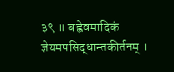३९ ॥ बह्वेवमादिकं ज्ञेयमपसिद्धान्तकीर्तनम् ।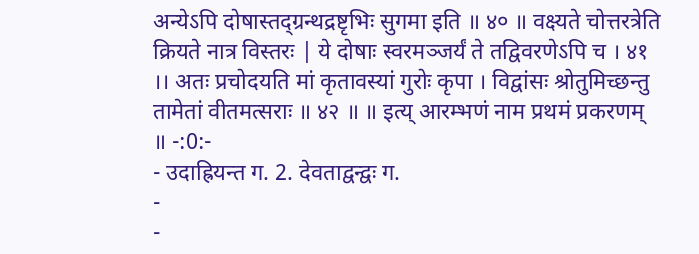अन्येऽपि दोषास्तद्ग्रन्थद्रष्टृभिः सुगमा इति ॥ ४० ॥ वक्ष्यते चोत्तरत्रेति क्रियते नात्र विस्तरः | ये दोषाः स्वरमञ्जर्यं ते तद्विवरणेऽपि च । ४१ ।। अतः प्रचोदयति मां कृतावस्यां गुरोः कृपा । विद्वांसः श्रोतुमिच्छन्तु तामेतां वीतमत्सराः ॥ ४२ ॥ ॥ इत्य् आरम्भणं नाम प्रथमं प्रकरणम् ॥ -:0:-
- उदाह्रियन्त ग. 2. देवताद्वन्द्वः ग.
-
-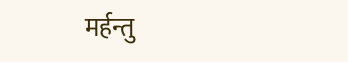मर्हन्तु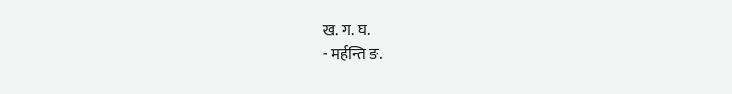ख. ग. घ.
- मर्हन्ति ङ.